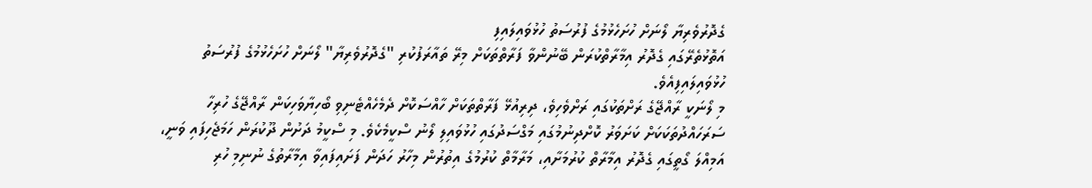ގެދޮރުވެރިޔާ ލޯނަށް ހުށަހެޅުމުގެ ފުރުސަތު ހުޅުވައިލައިފި
އަތޮޅުތެރޭގައި ގެދޮރު އިމާރާތްކުރަން ބޭނުންވާ ފަރާތްތަކަށް މިރޭ ތައާރަފުކުރި "ގެދޮރުވެރިޔާ" ލޯނަށް ހުށަހެޅުމުގެ ފުރުސަތު ހުޅުވައިލައިފިއެވެ.
މި ލޯނަކީ ރާއްޖޭގެ ރަށްތަކުގައި ރަށްވެހިވެ، ދިރިއުޅޭ ފަރާތްތަކަށް ހާއްސަކޮށް ދެމެހެއްޓެނިވި ބޯހިޔާވަހިކަން ރާއްޖޭގެ ހުރިހާ ސަރަހައްދުތަކަކަށް ކަށަވަރު ކޮށްދިނުމުގައި މަގްސަދުގައި ހުޅުވައިލި ލޯނު ސްކީމެކެވެ. މި ސްކީމު ދަށުން ދޫކުރަން ހަމަޖެހިފައި ވަނީ، އަމިއްލަ ގޯތީގައި ގެދޮރު އިމާރާތް ކުރުމަށާއި، މަރާމާތް ކުރުމުގެ އިތުރުން މިހާރު ހަދަން ފަށައިފައިވާ އިމާރާތުގެ ނުނިމި ހުރި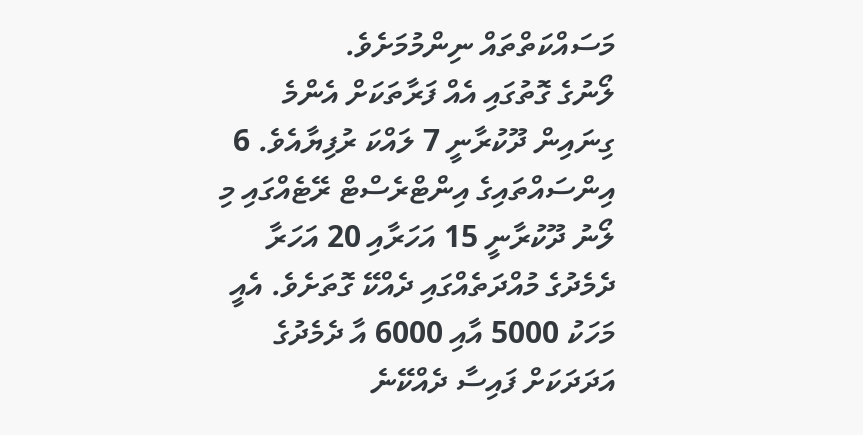މަސައްކަތްތައް ނިންމުމަށެވެ.
ލޯނުގެ ގޮތުގައި އެއް ފަރާތަކަށް އެންމެ ގިނައިން ދޫކުރާނީ 7 ލައްކަ ރުފިޔާއެވެ. 6 އިންސައްތައިގެ އިންޓްރެސްޓް ރޭޓެއްގައި މި ލޯނު ދޫކުރާނީ 15 އަހަރާއި 20 އަހަރާ ދެމެދުގެ މުއްދަތެއްގައި ދެއްކޭ ގޮތަށެވެ. އެއީ މަހަކު 5000 އާއި 6000 އާ ދެމެދުގެ އަދަދަކަށް ފައިސާ ދެއްކޭނެ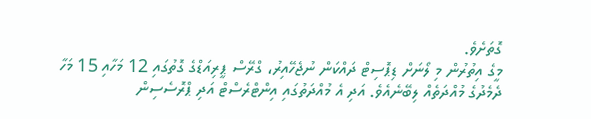ގޮތަށެވެ.
މީގެ އިތުރުން މި ލޯނަށް ޑިޕޮސިޓް ދައްކަން ނުޖެހޭއިރު، ގްރޭސް ޕީރިއަޑްގެ ގޮތުގައި 12 މަހާއި 15 މަހާ ދެމެދުގެ މުއްދަތެއް ލިބޭނެއެވެ. އަދި އެ މުއްދަތުގައި އިންޓްރެސްޓް އަދި ޕްރޮސެސިން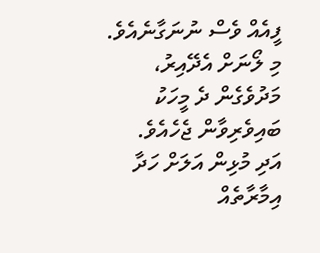ފީއެއް ވެސް ނުނަގާނެއެވެ.
މި ލޯނަށް އެދޭއިރު، މަދުވެގެން ދެ މީހަކު ބައިވެރިވާން ޖެހެއެވެ. އަދި މުޅިން އަލަށް ހަދާ އިމާރާތެއް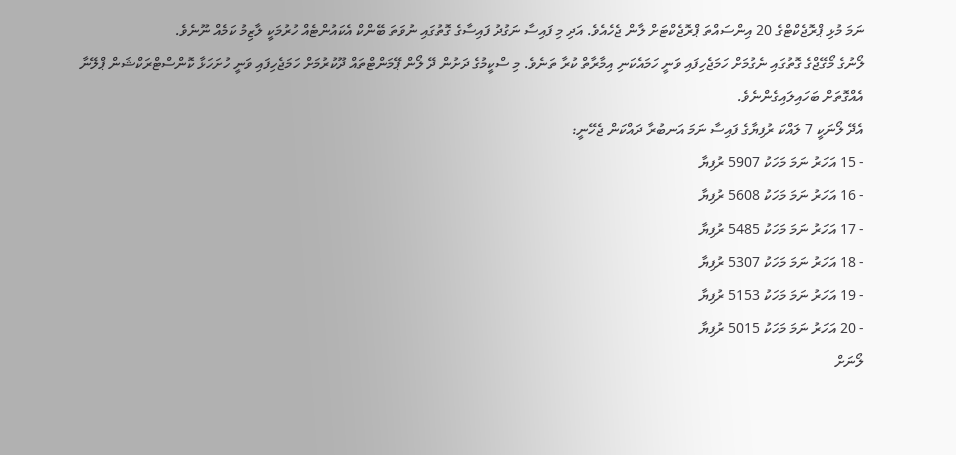ނަމަ މުޅި ޕްރޮޖެކްޓްގެ 20 އިންސައްތަ ޕްރޮޖެކްޓަށް ލާން ޖެހެއެވެ. އަދި މި ފައިސާ ނަގުދު ފައިސާގެ ގޮތުގައި ނުވަތަ ބޭންކް އެކައުންޓެއް ހުރުމަކީ ލާޒިމު ކަމެއް ނޫނެވެ.
ލޯނުގެ މޯގޭޖްގެ ގޮތުގައި ނެގުމަށް ހަމަޖެހިފައި ވަނީ ހަމައެކަނި އިމާރާތް ކުރާ ތަނެވެ. މި ސްކީމުގެ ދަށުން ދޭ ލޯން ޕޭމަންޓްތައް ދޫކުރުމަށް ހަމަޖެހިފައި ވަނީ ހުށަހަޅާ ކޮންސްޓްރަކްޝަން ޕްލޭނާ އެއްގޮތަށް ބަހައިލައިގެންނެވެ.
އެދޭ ލޯނަކީ 7 ލައްކަ ރުފިޔާގެ ފައިސާ ނަމަ އަނބުރާ ދައްކަން ޖެހޭނީ:
- 15 އަހަރު ނަމަ މަހަކު 5907 ރުފިޔާ
- 16 އަހަރު ނަމަ މަހަކު 5608 ރުފިޔާ
- 17 އަހަރު ނަމަ މަހަކު 5485 ރުފިޔާ
- 18 އަހަރު ނަމަ މަހަކު 5307 ރުފިޔާ
- 19 އަހަރު ނަމަ މަހަކު 5153 ރުފިޔާ
- 20 އަހަރު ނަމަ މަހަކު 5015 ރުފިޔާ
ލޯނަށް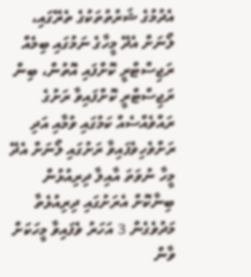އެދުމުގެ ޝަރުތުތަކުގެ ތެރޭގައި، ލޯނަށް އެދޭ މީހާގެ ނަމުގައި ބިމެއް ރަޖިސްޓްރީ ކޮށްފައި އޮތުން، ބިން ރަޖިސްޓްރީ ކޮށްފައިވާ ރަށުގެ ރައްވެއްސެއް ކަމުގައި ވުމާއި އަދި ރަށްވެހިވެފައިވާ ރަށުގައި ލޯނަށް އެދޭ މީހާ ނުވަތަ އާއިލާ ދިރިއުޅުން ބިނާކޮށް އެރަށުގައި ދިރިއުޅެތާ މަދުވެގެން 3 އަހަރު ވެފައިވާ މީހަކަށް ވާން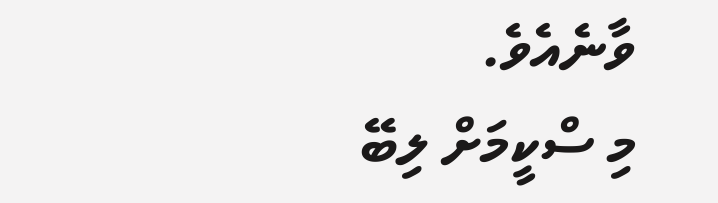ވާނެއެވެ.
މި ސްކީމަށް ލިބޭ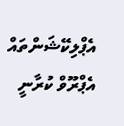އެޕްލިކޭޝަންތައް އެޕްރޫވް ކުރާނީ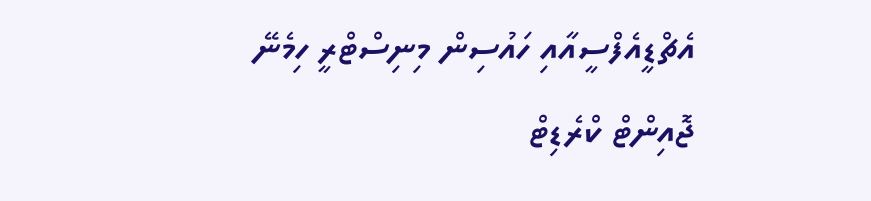އެޗްޑީއެފްސީއާއި ހައުސިން މިނިސްޓްރީ ހިމެނޭ ޖޮއިންޓް ކްރެޑިޓް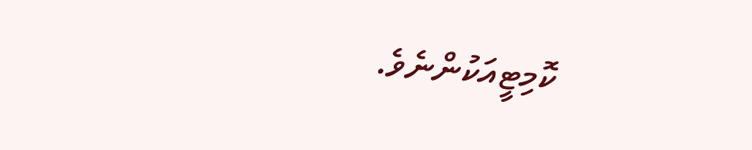ކޮމިޓީއަކުންނެވެ.